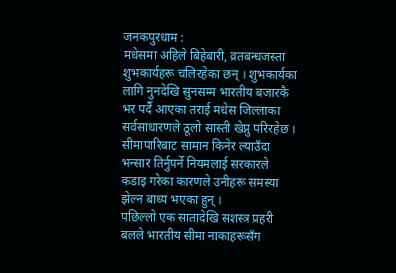जनकपुरधाम :
मधेसमा अहिले बिहेबारी, व्रतबन्धजस्ता शुभकार्यहरू चलिरहेका छन् । शुभकार्यका लागि नुनदेखि सुनसम्म भारतीय बजारकै भर पर्दै आएका तराई मधेस जिल्लाका सर्वसाधारणले ठूलो सास्ती खेप्नु परिरहेछ । सीमापारिबाट सामान किनेर ल्याउँदा भन्सार तिर्नुपर्ने नियमलाई सरकारले कडाइ गरेका कारणले उनीहरू समस्या झेल्न बाध्य भएका हुन् ।
पछिल्लो एक सातादेखि सशस्त्र प्रहरी बलले भारतीय सीमा नाकाहरूसँग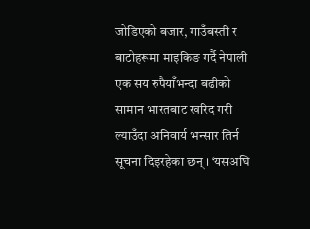जोडिएको बजार, गाउँबस्ती र बाटोहरूमा माइकिङ गर्दै नेपाली एक सय रुपैयाँभन्दा बढीको सामान भारतबाट खरिद गरी ल्याउँदा अनिवार्य भन्सार तिर्न सूचना दिइरहेका छन् । ‘यसअघि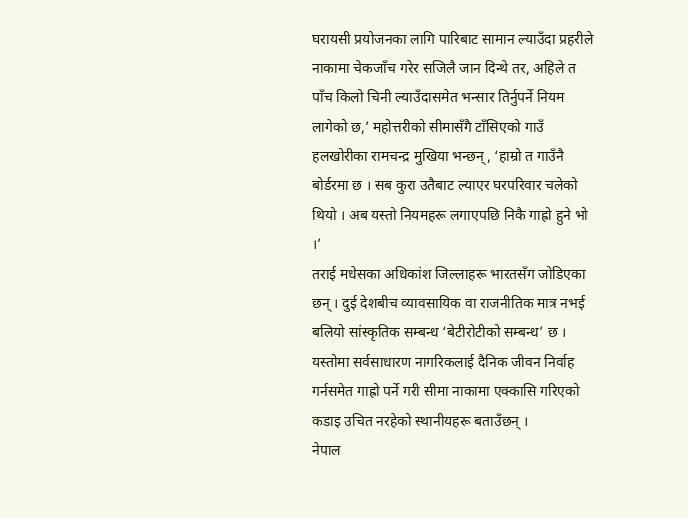घरायसी प्रयोजनका लागि पारिबाट सामान ल्याउँदा प्रहरीले नाकामा चेकजाँच गरेर सजिलै जान दिन्थे तर, अहिले त पाँच किलो चिनी ल्याउँदासमेत भन्सार तिर्नुपर्ने नियम लागेको छ,’ महोत्तरीको सीमासँगै टाँसिएको गाउँ हलखोरीका रामचन्द्र मुखिया भन्छन्, ‘हाम्रो त गाउँनै बोर्डरमा छ । सब कुरा उतैबाट ल्याएर घरपरिवार चलेको थियो । अब यस्तो नियमहरू लगाएपछि निकै गाह्रो हुने भो ।’
तराई मधेसका अधिकांश जिल्लाहरू भारतसँग जोडिएका छन् । दुई देशबीच व्यावसायिक वा राजनीतिक मात्र नभई बलियो सांस्कृतिक सम्बन्ध ‘बेटीरोटीको सम्बन्ध’ छ । यस्तोमा सर्वसाधारण नागरिकलाई दैनिक जीवन निर्वाह गर्नसमेत गाह्रो पर्ने गरी सीमा नाकामा एक्कासि गरिएको कडाइ उचित नरहेको स्थानीयहरू बताउँछन् ।
नेपाल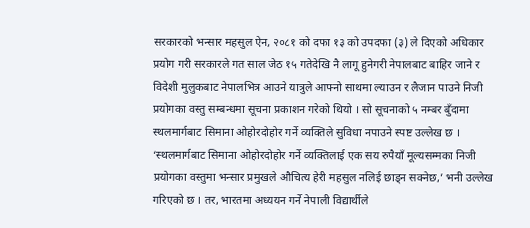सरकारको भन्सार महसुल ऐन, २०८१ को दफा १३ को उपदफा (३) ले दिएको अधिकार प्रयोग गरी सरकारले गत साल जेठ १५ गतेदेखि नै लागू हुनेगरी नेपालबाट बाहिर जाने र विदेशी मुलुकबाट नेपालभित्र आउने यात्रुले आफ्नो साथमा ल्याउन र लैजान पाउने निजी प्रयोगका वस्तु सम्बन्धमा सूचना प्रकाशन गरेको थियो । सो सूचनाको ५ नम्बर बुँदामा स्थलमार्गबाट सिमाना ओहोरदोहोर गर्ने व्यक्तिले सुविधा नपाउने स्पष्ट उल्लेख छ ।
‘स्थलमार्गबाट सिमाना ओहोरदोहोर गर्ने व्यक्तिलाई एक सय रुपैयाँ मूल्यसम्मका निजी प्रयोगका वस्तुमा भन्सार प्रमुखले औचित्य हेरी महसुल नलिई छाड्न सक्नेछ,’ भनी उल्लेख गरिएको छ । तर, भारतमा अध्ययन गर्ने नेपाली विद्यार्थीले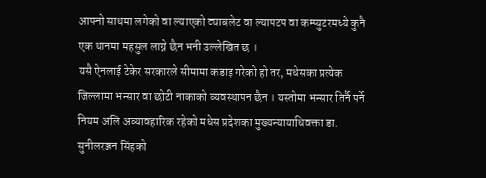आफ्नो साथमा लगेको वा ल्याएको ट्याबलेट वा ल्यापटप वा कम्प्युटरमध्ये कुनै एक थानमा महसुल लाग्ने छैन भनी उल्लेखित छ ।
यसै ऐनलाई टेकेर सरकारले सीमामा कडाइ गरेको हो तर, मधेसका प्रत्येक जिल्लामा भन्सार वा छोटी नाकाको व्यवस्थापन छैन । यस्तोमा भन्सार तिर्नै पर्ने नियम अलि अव्यावहारिक रहेको मधेस प्रदेशका मुख्यन्यायाधिवक्ता डा. सुनीलरञ्जन सिंहको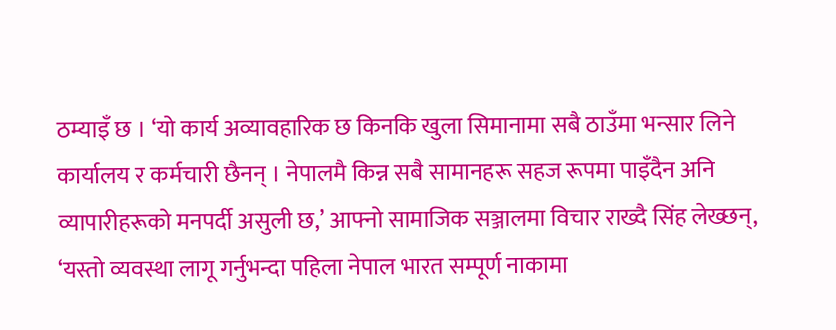ठम्याइँ छ । ‘यो कार्य अव्यावहारिक छ किनकि खुला सिमानामा सबै ठाउँमा भन्सार लिने कार्यालय र कर्मचारी छैनन् । नेपालमै किन्न सबै सामानहरू सहज रूपमा पाइँदैन अनि व्यापारीहरूको मनपर्दी असुली छ,’ आफ्नो सामाजिक सञ्जालमा विचार राख्दै सिंह लेख्छन्, ‘यस्तो व्यवस्था लागू गर्नुभन्दा पहिला नेपाल भारत सम्पूर्ण नाकामा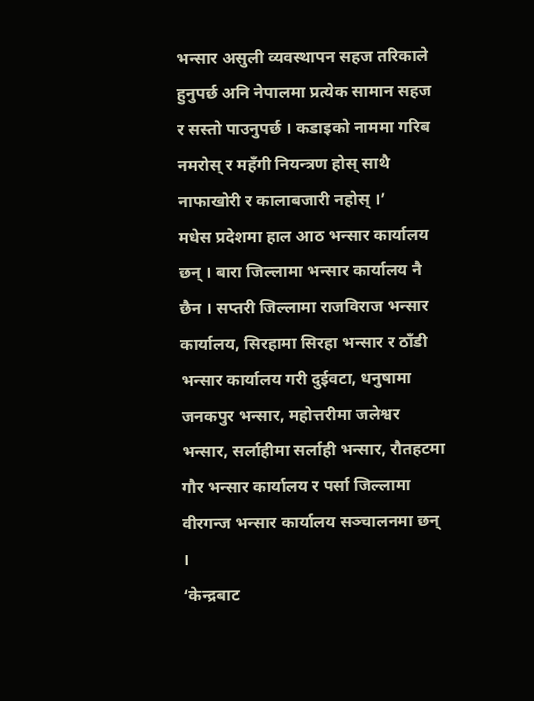भन्सार असुली व्यवस्थापन सहज तरिकाले हुनुपर्छ अनि नेपालमा प्रत्येक सामान सहज र सस्तो पाउनुपर्छ । कडाइको नाममा गरिब नमरोस् र महँगी नियन्त्रण होस् साथै नाफाखोरी र कालाबजारी नहोस् ।’
मधेस प्रदेशमा हाल आठ भन्सार कार्यालय छन् । बारा जिल्लामा भन्सार कार्यालय नै छैन । सप्तरी जिल्लामा राजविराज भन्सार कार्यालय, सिरहामा सिरहा भन्सार र ठाँडी भन्सार कार्यालय गरी दुईवटा, धनुषामा जनकपुर भन्सार, महोत्तरीमा जलेश्वर भन्सार, सर्लाहीमा सर्लाही भन्सार, रौतहटमा गौर भन्सार कार्यालय र पर्सा जिल्लामा वीरगन्ज भन्सार कार्यालय सञ्चालनमा छन् ।
‘केन्द्रबाट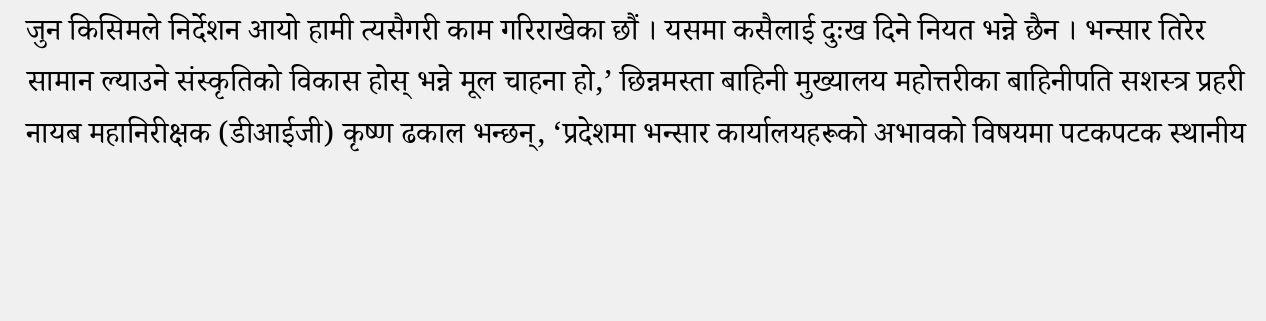जुन किसिमले निर्देशन आयो हामी त्यसैगरी काम गरिराखेका छौं । यसमा कसैलाई दुःख दिने नियत भन्ने छैन । भन्सार तिरेर सामान ल्याउने संस्कृतिको विकास होस् भन्ने मूल चाहना हो,’ छिन्नमस्ता बाहिनी मुख्यालय महोत्तरीका बाहिनीपति सशस्त्र प्रहरी नायब महानिरीक्षक (डीआईजी) कृष्ण ढकाल भन्छन्, ‘प्रदेशमा भन्सार कार्यालयहरूको अभावको विषयमा पटकपटक स्थानीय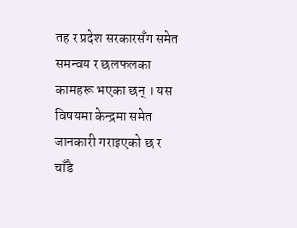तह र प्रदेश सरकारसँग समेत समन्वय र छलफलका कामहरू भएका छन् । यस विषयमा केन्द्रमा समेत जानकारी गराइएको छ र चाँडै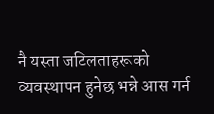नै यस्ता जटिलताहरूको व्यवस्थापन हुनेछ भन्ने आस गर्न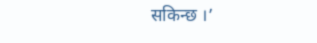सकिन्छ ।’